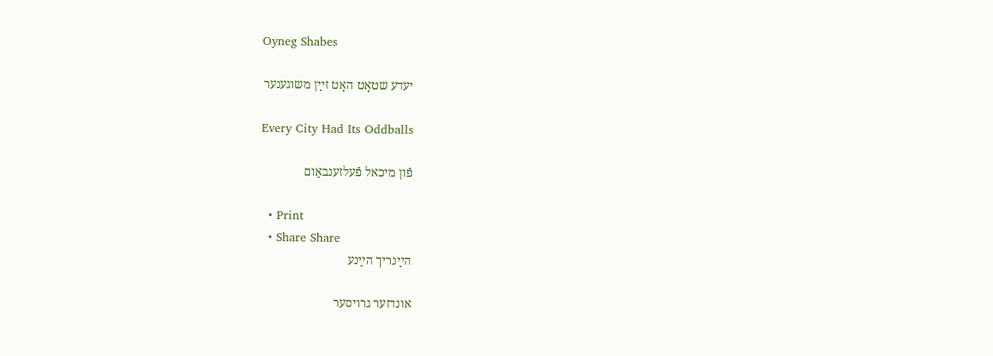Oyneg Shabes

יעדע שטאָט האָט זײַן משוגענער

Every City Had Its Oddballs

פֿון מיכאל פֿעלזענבאַום

  • Print
  • Share Share
הײַנריך הײַנע

אונדזער גרױסער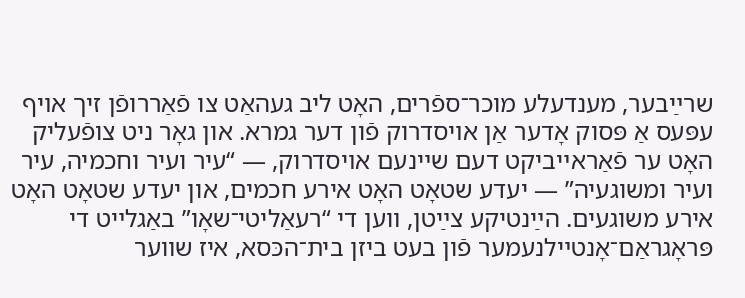שרײַבער, מענדעלע מוכר־ספֿרים, האָט ליב געהאַט צו פֿאַררופֿן זיך אױף עפּעס אַ פּסוק אָדער אַן אױסדרוק פֿון דער גמרא. און גאָר ניט צופֿעליק האָט ער פֿאַראײביקט דעם שײנעם אױסדרוק, — “עיר ועיר וחכמיה, עיר ועיר ומשוגעיה” — יעדע שטאָט האָט אירע חכמים, און יעדע שטאָט האָט אירע משוגעים. הײַנטיקע צײַטן, װען די “רעאַליטי־שאָו” באַגלײט די פּראָגראַם־אָנטײלנעמער פֿון בעט ביזן בית־הכּסא, איז שװער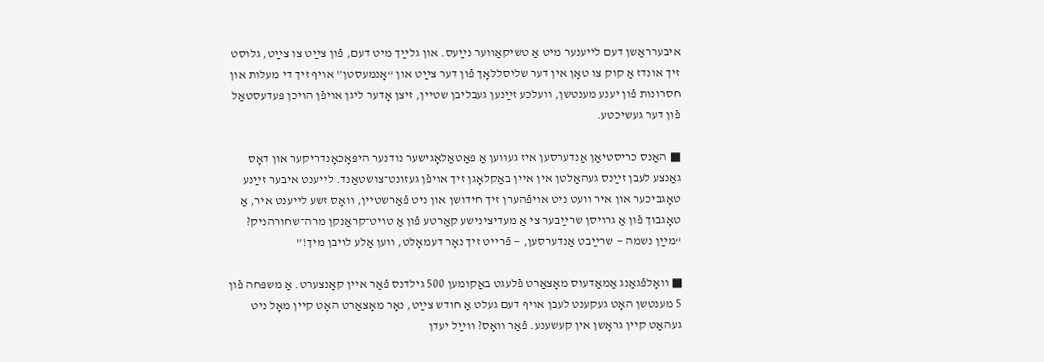איבערראַשן דעם לײענער מיט אַ טשיקאַװער נײַעס. און גלײַך מיט דעם, פֿון צײַט צו צײַט, גלוסט זיך אונדז אַ קוק צו טאָן אין דער שליסללאָך פֿון דער צײַט און “אָנמעסטן” אױף זיך די מעלות און חסרונות פֿון יענע מענטשן, װעלכע זײַנען געבליבן שטײן, זיצן אָדער ליגן אױפֿן הױכן פּעדעסטאַל פֿון דער געשיכטע.

■ האַנס כריסטיאַן אַנדערסען איז געװען אַ פּאַטאַלאָגישער נודנער היפּאָכאָנדריקער און דאָס גאַנצע לעבן זײַנס געהאַלטן אין אײן באַקלאָגן זיך אױפֿן געזונט־צושטאַנד. לײענט איבער זײַנע טאָגביכער און איר װעט ניט אױפֿהערן זיך חידושן און ניט פֿאַרשטײן, װאָס זשע לײענט איר, אַ טאָגבוך פֿון אַ גרױסן שרײַבער צי אַ מעדיצינישע קאַרטע פֿון אַ טױט־קראַנקן מרה־שחורהניק? “מײַן נשמה — שרײַבט אַנדערסען, — פֿרײט זיך נאָר דעמאָלט, װען אַלע לױבן מיך!”

■ װאָלפֿגאַנג אַמאַדעוס מאָצאַרט פֿלעגט באַקומען 500 גילדנס פֿאַר אײן קאָנצערט. אַ משפּחה פֿון 5 מענטשן האָט געקענט לעבן אױף דעם געלט אַ חודש צײַט, נאָר מאָצאַרט האָט קײן מאָל ניט געהאַט קײן גראָשן אין קעשענע. פֿאַר װאָס? װײַל יעדן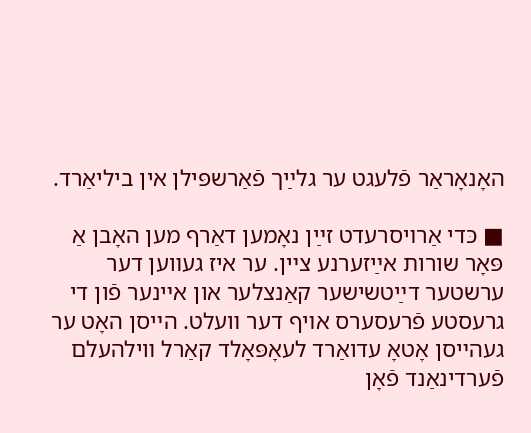האָנאָראַר פֿלעגט ער גלײַך פֿאַרשפּילן אין ביליאַרד.

■ כּדי אַרױסרעדט זײַן נאָמען דאַרף מען האָבן אַ פּאָר שורות אײַזערנע צײן. ער איז געװען דער ערשטער דײַטשישער קאַנצלער און אײנער פֿון די גרעסטע פֿרעסערס אױף דער װעלט. הײסן האָט ער געהײסן אָטאָ עדואַרד לעאָפּאָלד קאַרל װילהעלם פֿערדינאַנד פֿאָן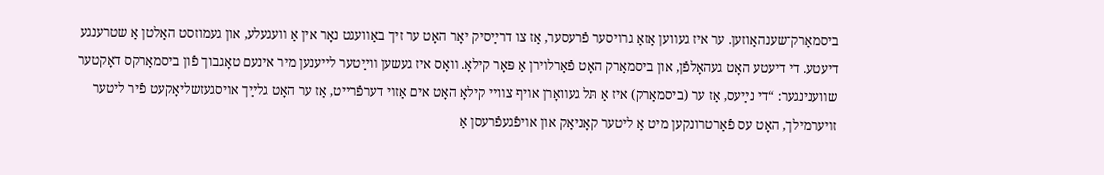ביסמאַרק־שענהאַוזען. ער איז געװען אַזאַ גרױסער פֿרעסער, אַז צו דרײַסיק יאָר האָט ער זיך באַװעגט נאָר אין אַ װעגעלע, און געמוזסט האַלטן אַ שטרענגע דיעטע. די דיעטע האָט געהאָלפֿן, און ביסמאַרק האָט פֿאַרלױרן אַ פּאָר קילאָ. װאָס איז געשען װײַטער לײענען מיר אינעם טאָגבוך פֿון ביסמאַרקס דאָקטער שװענינגער: “די נײַעס, אַז ער (ביסמאַרק) איז אַ תּל געװאָרן אױף צװײ קילאָ האָט אים אַזױ דערפֿרײט, אַז ער האָט גלײַך אױסגעזשליאָקעט פֿיר ליטער זױערמילך, האָט עס פֿאַרטרונקען מיט אַ ליטער קאָניאַק און אױפֿגעפֿרעסן אַ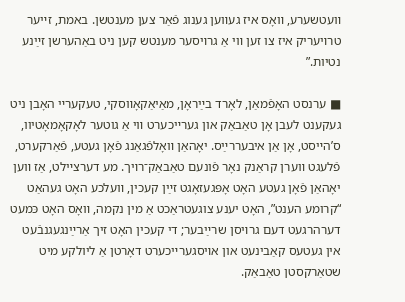װעטשערע, װאָס איז געװען גענוג פֿאַר צען מענטשן. באמת, זײער טרױעריק איז צו זען װי אַ גרױסער מענטש קען ניט באַהערשן זײַנע נטיות.”

■ ערנסט האָפֿמאַן, לאָרד בײַראָן, מאַיאַקאָװסקי, טעקערײ האָבן ניט געקענט לעבן אָן טאַבאַק און גערײכערט װי אַ גוטער לאָקאָמאָטיוו, ס’הײסט, אָן אַן איבעררײַס. יאָהאַן װאָלפֿגאַנג פֿאָן געטע, פֿאַרקערט, פֿלעגט װערן קראַנק נאָר פֿונעם טאַבאַק־רױך. מע דערצײלט, אַז װען יאָהאַן פֿאָן געטע האָט אָפּגעזאָגט זײַן קעכין, װעלכע האָט געהאַט “קרומע הענט”, האָט יענע צוגעטראַכט אַ מין נקמה, װאָס האָט כּמעט דערהרגעט דעם גרױסן שרײַבער; די קעכין האָט זיך אַרײַנגעגנבֿעט אין געטעס קאַבינעט און אױסגערײכערט דאָרטן אַ ליולקע מיט שטאַרקסטן טאַבאַק.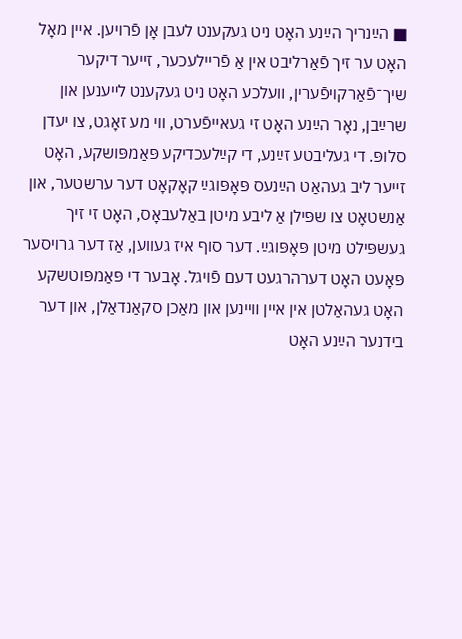■ הײַנריך הײַנע האָט ניט געקענט לעבן אָן פֿרױען. אײן מאָל האָט ער זיך פֿאַרליבט אין אַ פֿרײלעכער, זײער דיקער שיך־פֿאַרקױפֿערין, װעלכע האָט ניט געקענט לײענען און שרײַבן, נאָר הײַנע האָט זי געאײפֿערט, װי מע זאָגט, צו יעדן סלופּ. די געליבטע זײַנע, די קײַלעכדיקע פּאַמפּושקע, האָט זײער ליב געהאַט הײַנעס פּאָפּוגײַ קאָקאָט דער ערשטער, און אַנשטאָט צו שפּילן אַ ליבע מיטן באַלעבאָס, האָט זי זיך געשפּילט מיטן פּאָפּוגײַ. דער סוף איז געווען, אַז דער גרױסער פּאָעט האָט דערהרגעט דעם פֿױגל. אָבער די פּאַמפּוטשקע האָט געהאַלטן אין אײן װײנען און מאַכן סקאַנדאַלן, און דער בידנער הײַנע האָט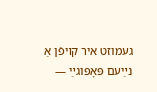געמוזט איר קױפֿן אַ נײַעם פּאָפּוגײַ —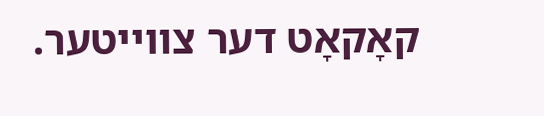קאָקאָט דער צװײטער.